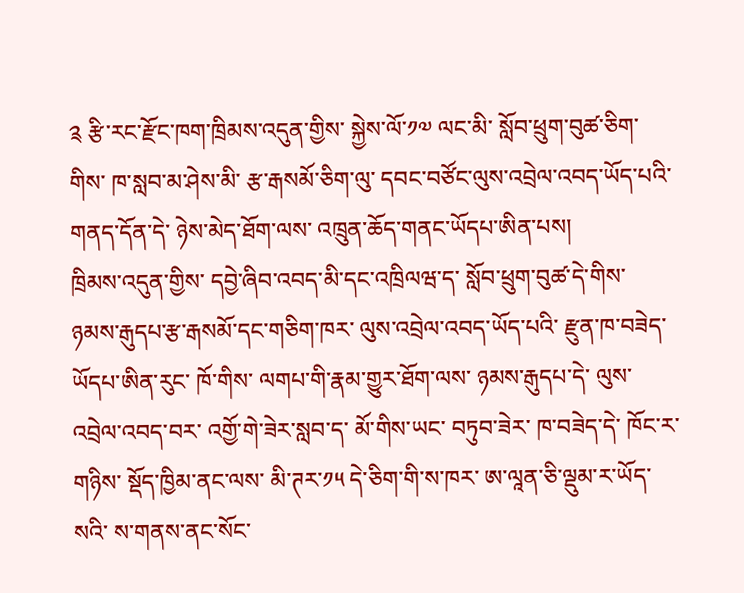༉ རྩི་རང་རྫོང་ཁག་ཁྲིམས་འདུན་གྱིས་ སྐྱེས་ལོ་༡༧ ལང་མི་ སློབ་ཕྲུག་བུཚ་ཅིག་གིས་ ཁ་སླབ་མ་ཤེས་མི་ རྩ་རྒསམོ་ཅིག་ལུ་ དབང་བཙོང་ལུས་འབྲེལ་འབད་ཡོད་པའི་ གནད་དོན་དེ་ ཉེས་མེད་ཐོག་ལས་ འཁྲུན་ཆོད་གནང་ཡོདཔ་ཨིན་པས།
ཁྲིམས་འདུན་གྱིས་ དབྱེ་ཞིབ་འབད་མི་དང་འཁྲིལཝ་ད་ སློབ་ཕྲུག་བུཚ་དེ་གིས་ ཉམས་རྒུདཔ་རྩ་རྒསམོ་དང་གཅིག་ཁར་ ལུས་འབྲེལ་འབད་ཡོད་པའི་ རྫུན་ཁ་བཟེད་ཡོདཔ་ཨིན་རུང་ ཁོ་གིས་ ལགཔ་གི་རྣམ་གྱུར་ཐོག་ལས་ ཉམས་རྒུདཔ་དེ་ ལུས་འབྲེལ་འབད་བར་ འགྱོ་གེ་ཟེར་སླབ་ད་ མོ་གིས་ཡང་ བཏུབ་ཟེར་ ཁ་བཟེད་དེ་ ཁོང་ར་གཉིས་ སྡོད་ཁྱིམ་ནང་ལས་ མི་ཊར་༡༥ དེ་ཅིག་གི་ས་ཁར་ ཨ་ལཱན་ཅི་ལྡུམ་ར་ཡོད་སའི་ ས་གནས་ནང་སོང་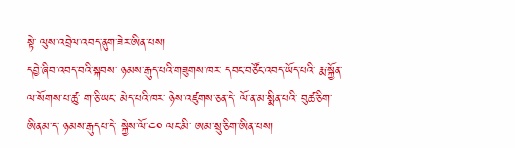སྟེ་ ལུས་འབྲེལ་འབད་ནུག་ཟེར་ཨིན་པས།
དབྱེ་ཞིབ་འབད་བའི་སྐབས་ ཉམས་རྒུད་པའི་གཟུགས་ཁར་ དབང་བཙོང་འབད་ཡོད་པའི་ རྨ་སྐྱོན་ལ་སོགས་པ་ཚུ་ ག་ཅི་ཡང་ མེད་པའི་ཁར་ ཉེས་འཛུགས་ཅན་དེ་ ལོ་ན་མ་སྨིན་པའི་ བུཚ་ཅིག་ཨིནམ་ད་ ཉམས་རྒུདཔ་དེ་ སྐྱེས་ལོ་༤༠ ལང་མི་ ཨམ་སྲུ་ཅིག་ཨིན་པས།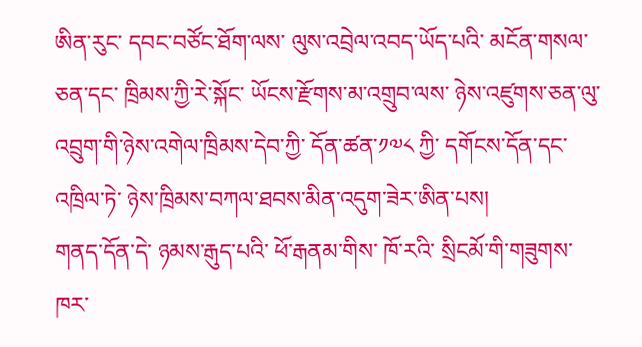ཨིན་རུང་ དབང་བཙོང་ཐོག་ལས་ ལུས་འབྲེལ་འབད་ཡོད་པའི་ མངོན་གསལ་ཅན་དང་ ཁྲིམས་ཀྱི་རེ་སྐོང་ ཡོངས་རྫོགས་མ་འགྲུབ་ལས་ ཉེས་འཛུགས་ཅན་ལུ་ འབྲུག་གི་ཉེས་འགེལ་ཁྲིམས་དེབ་ཀྱི་ དོན་ཚན་༡༧༨ ཀྱི་ དགོངས་དོན་དང་འཁྲིལ་ཏེ་ ཉེས་ཁྲིམས་བཀལ་ཐབས་མིན་འདུག་ཟེར་ཨིན་པས།
གནད་དོན་དེ་ ཉམས་རྒུད་པའི་ ཕོ་རྒནམ་གིས་ ཁོ་རའི་ སྲིངམོ་གི་གཟུགས་ཁར་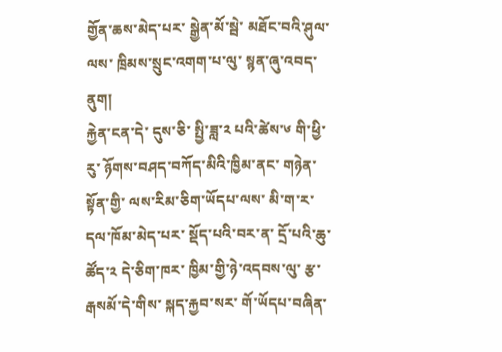གྱོན་ཆས་མེད་པར་ སྒྱེན་མོ་སྦེ་ མཐོང་བའི་ཤུལ་ལས་ ཁྲིམས་སྲུང་འགག་པ་ལུ་ སྙན་ཞུ་འབད་ནུག།
རྐྱེན་ངན་དེ་ དུས་ཅི་ སྤྱི་ཟླ་༢ པའི་ཚེས་༦ གི་ཕྱི་རུ་ ཉོགས་བཤད་བཀོད་མིའི་ཁྱིམ་ནང་ གཉེན་སྟོན་གྱི་ ལས་རིམ་ཅིག་ཡོདཔ་ལས་ མི་ག་ར་ དལ་ཁོམ་མེད་པར་ སྡོད་པའི་བར་ན་ དྲོ་པའི་ཆུ་ཚོད་༢ དེ་ཅིག་ཁར་ ཁྱིམ་གྱི་ཉེ་འདབས་ལུ་ རྩ་རྒསམོ་དེ་གིས་ སྐད་རྐྱབ་སར་ གོ་ཡོདཔ་བཞིན་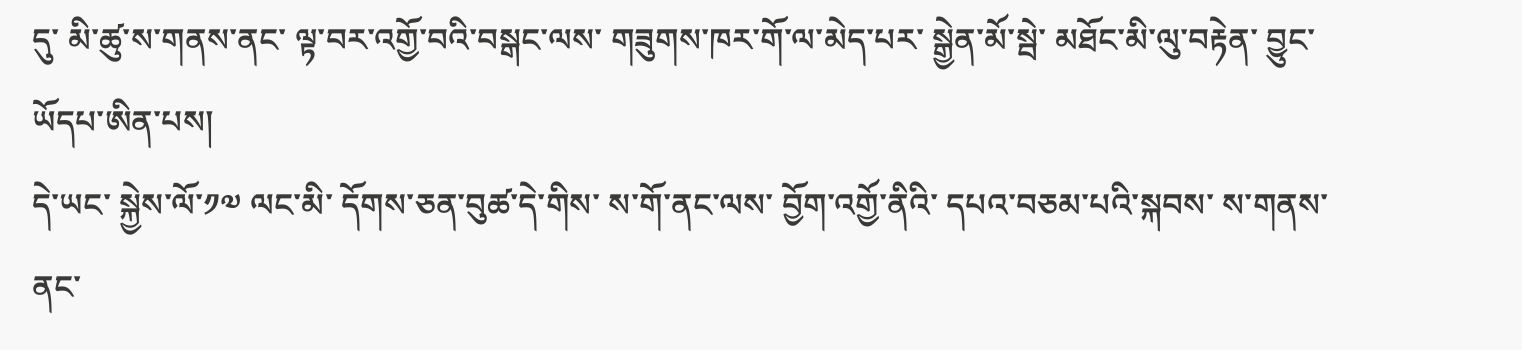དུ་ མི་ཚུ་ས་གནས་ནང་ ལྟ་བར་འགྱོ་བའི་བསྒང་ལས་ གཟུགས་ཁར་གོ་ལ་མེད་པར་ སྒྱེན་མོ་སྦེ་ མཐོང་མི་ལུ་བརྟེན་ བྱུང་ཡོདཔ་ཨིན་པས།
དེ་ཡང་ སྐྱེས་ལོ་༡༧ ལང་མི་ དོགས་ཅན་བུཚ་དེ་གིས་ ས་གོ་ནང་ལས་ བྱོག་འགྱོ་ནིའི་ དཔའ་བཅམ་པའི་སྐབས་ ས་གནས་ནང་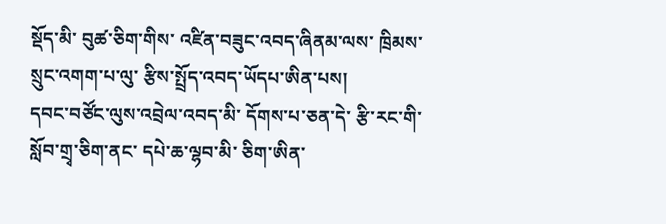སྡོད་མི་ བུཚ་ཅིག་གིས་ འཛིན་བཟུང་འབད་ཞིནམ་ལས་ ཁྲིམས་སྲུང་འགག་པ་ལུ་ རྩིས་སྤྲོད་འབད་ཡོདཔ་ཨིན་པས།
དབང་བཙོང་ལུས་འབྲེལ་འབད་མི་ དོགས་པ་ཅན་དེ་ རྩི་རང་གི་ སློབ་གྲྭ་ཅིག་ནང་ དཔེ་ཆ་ལྷབ་མི་ ཅིག་ཨིན་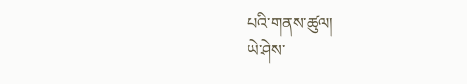པའི་གནས་ཚུལ།
ཡེ་ཤེས་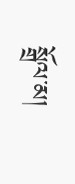སྒྲོལ་མ།